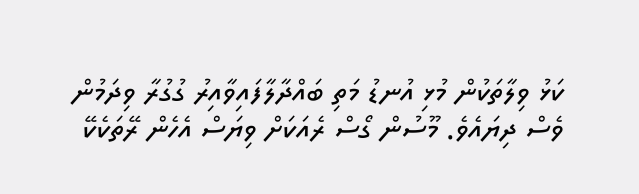ކަޅު ވިލާތަކުން މުޅި އުނޑު މަތި ބައްދާލާފައިވާއިރު ގުގުރާ ވިދަމުން ވެސް ދިޔައެވެ. މޫސުން ގޯސް ރެއަކަށް ވިޔަސް އެހެން ރޭތަކެކޭ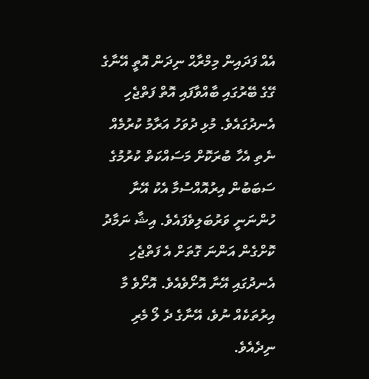އެއް ފަދައިން މިމްރާޙް ނިދަން އޮތީ އޭނާގެ ގޭގެ ބޭރުގައި ބާއްވާފައި އޮތް ފަތްޖެހި އެނދުގައެވެ. މުޅި ދުވަހު އަރާމު ކުރުމެއް ނެތި އެހާ ބުރަކޮށް މަސައްކަތް ކުރުމުގެ ސަބަބުން އިރުއޮއްސުމާ އެކު އޭނާ ހުންނަނީ ވަރުބަލިވެފައެވެ. އިޝާ ނަމާދު ކޮށްގެން އަންނަ ގޮތަށް އެ ފަތްޖެހި އެނދުގައި އޭނާ އޮށޯވެއެވެ. އޮށޯވެ މާ އިރުތަކެއް ނުވެ، އޭނާގެ ދެ ލޯ މެރި ނިދެއެވެ.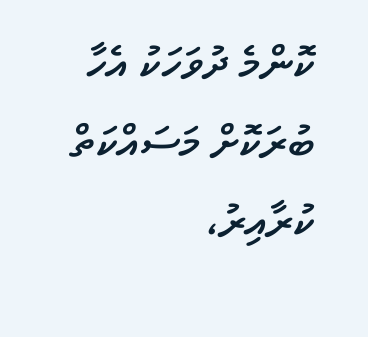ކޮންމެ ދުވަހަކު އެހާ ބުރަކޮށް މަސައްކަތް ކުރާއިރު،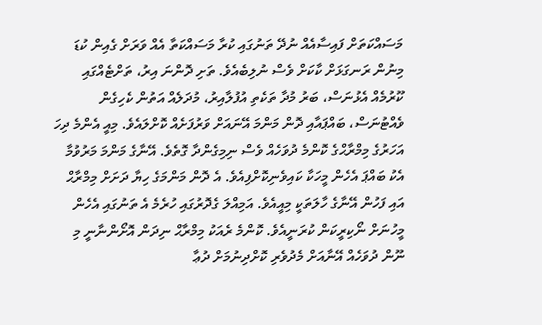މަސައްކަތަށް ފައިސާއެއް ނުދޭ ތަނުގައި ކުރާ މަސައްކަތާ އެއް ވަރަށް ގެއިން ކުޑަ މިނުން ރަނގަޅަށް ކާކަށް ވެސް ނުލިބެއެވެ. ތަށި ދޮންނަ އިރު، ތަށްޓެއްގައި ކޫރުމެއް އެޅުނަސް، ބަރު މުދާ ތަކެތި އުފުލާއިރު، މުދަލެއް އަތުން ކެހިގެން ވެއްޓުނަސް، ބައްޕައާއި ދޮން މަންމަ އޭނައަށް ވަރުފަށެއް ކޮށްލައެވެ. މިއީ އެންމެ ދިހަ އަހަރުގެ މިމްރާޙްގެ ކޮންމެ ދުވަހެއް ވެސް ނިމިގެންދާ ގޮތެވެ. އޭނާގެ މަންމަ މަރުވުމާ އެކު ބައްޕަ އެހެން މީހަކާ ކައިވެނިކޮށްފިއެވެ. އެ ދޮން މަންމަގެ ހިޔާ ދަށަށް މިމްރާޙް އައި ފަހުން އޭނާގެ ހާލަތަކީ މިއީއެވެ. އަމިއްލަ ގެދޮރުގައި ހުރެމެ އެ ތަނުގައި އެހެން މީހުނަށް ނޯކިރީކަން ކުރަނީއެވެ. ކޮންމެ ރެއަކު މިމްރާޙް ނިދަން އޮށޯންނާނީ މި ނޫން ދުވަހެއް އޭނާއަށް މެދުވެރި ކޮށްދިނުމަށް ދުޢާ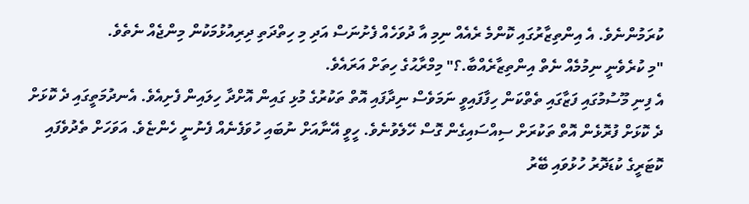ކުރަމުންނެވެ. އެ އިންތިޒާރުގައި ކޮންމެ ރެއެއް ނިމި އާ ދުވަހެއް ފެށުނަސް އަދި މި ހިތްދަތި ދިރިއުޅުމަކުން މިންޖެއް ނެތެވެ.
"މި ކުރެވެނީ ނިމުމެއް ނެތް އިންތިޒާރެއްބާ.؟" މިމްރާޙުގެ ހިތަށް އަރައެވެ.
އެ ފިނި މޫސުމުގައި ފަޒާގައި ތެތްކަން ހިފާފައިވީ ނަމަވެސް ނިދާފައި އޮތް ތަކުރުގެ މުޅި ގައިން އޮށްދާ ހިލައިން ފެށިއެވެ. އެނދުމަތީގައި ދެ ކޮޅަށް ދެ ކޮޅަށް ފުރޮޅެން އޮތް ތަކުރަށް ސިއްސައިގެން ގޮސް ހޭލެވުނެވެ. ހީވީ އޭނާއަށް ނުބައި ހުވަފެނެއް ފެނުނީ ހެންޏެވެ. އަވަހަށް ތެދުވެފައި ކޮޓަރީގެ ކުޑަދޮރު ހުޅުވައި ބޭރު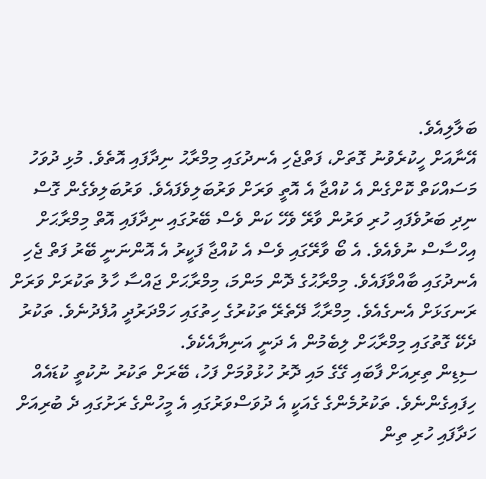ބަލާލިއެވެ.
އޭނާއަށް ހީކުރެވުނު ގޮތަށް، ފަތްޖެހި އެނދުގައި މިމްރާޙު ނިދާފައި އޮތެވެ. މުޅި ދުވަހު މަސައްކަތް ކޮށްގެން އެ ކުއްޖާ އެ އޮތީ ވަރަށް ވަރުބަލިވެފައެވެ. ވަރުބަލިވެގެން ގޮސް ނިދި ބަރުވެފައި ހުރި ވަރުން ވާރޭ ވެހޭ ކަން ވެސް ބޭރުގައި ނިދާފައި އޮތް މިމްރާޙަށް އިހްސާސް ނުވެއެވެ. އެ ބޯ ވާރޭގައި ވެސް އެ ކުއްޖާ ފަކީރު އެ އޮންނަނީ ބޭރު ފަތް ޖެހި އެނދުގައި ބާއްވާފައެވެ. މިމްރާޙުގެ ދޮން މަންމަ، މިމްރާޙަށް ޖައްސާ ހާލު ތަކުރަށް ވަރަށް ރަނގަޅަށް އެނގެއެވެ. މިމްރާޙާ ދޭތެރޭ ތަކުރުގެ ހިތުގައި ހަމްދަރުދީ އުފެދުނެވެ. ތަކުރު ދެކޭ ގޮތުގައި މިމްރާޙަށް ލިބެމުން އެ ދަނީ އަނިޔާއެކެވެ.
ސިޑިން ތިރިއަށް ފާބައި ގޭގެ މައި ދޮރު ހުޅުވުމަށް ފަހު، ބޭރަށް ތަކުރު ނުކުތީ ކުޑައެއް ހިފައިގެންނެވެ. ތަކުރުމެންގެ ގެއަކީ އެ ދުވަސްވަރުގައި އެ މީހުންގެ ރަށުގައި ދެ ބުރިއަށް ހަދާފައި ހުރި ތިން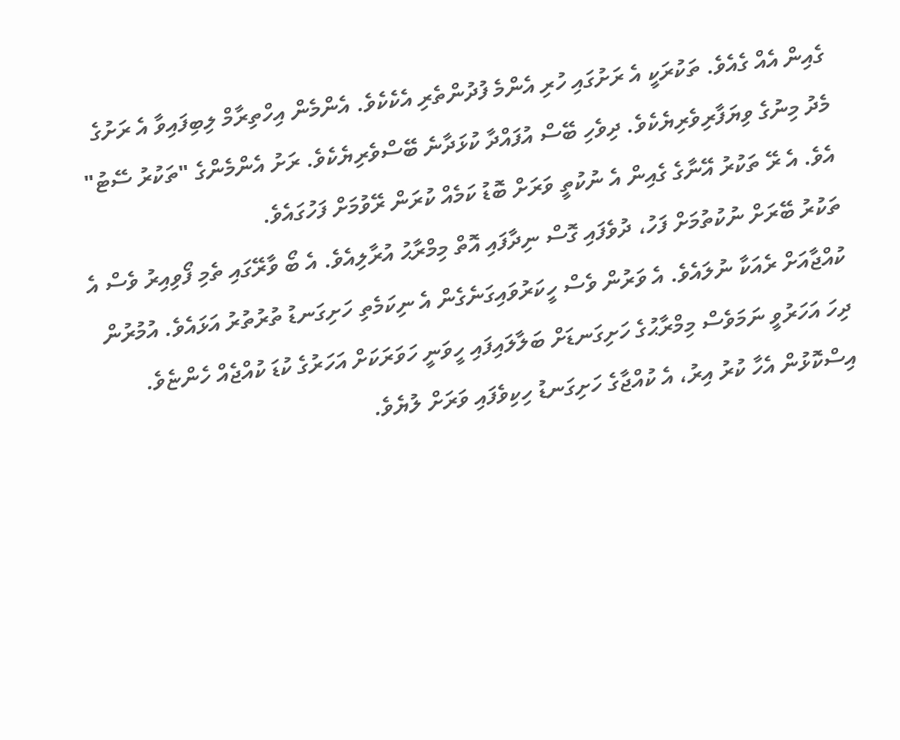ގެއިން އެއް ގެއެވެ. ތަކުރަކީ އެ ރަށުގައި ހުރި އެންމެ ފުދުންތެރި އެކެކެވެ. އެންމެން އިހްތިރާމް ލިބިފައިވާ އެ ރަށުގެ މެދު މިނުގެ ވިޔަފާރިވެރިޔެކެވެ. ދިވެހި ބޭސް އުފައްދާ ކުޅަދާނެ ބޭސްވެރިޔެކެވެ. ރަށު އެންމެންގެ "ތަކުރު ސޭޓު" އެވެ. އެ ރޭ ތަކުރު އޭނާގެ ގެއިން އެ ނުކުތީ ވަރަށް ބޮޑު ކަމެއް ކުރަން ރޭވުމަށް ފަހުގައެވެ.
ތަކުރު ބޭރަށް ނުކުތުމަށް ފަހު، ދުވެފައި ގޮސް ނިދާފައި އޮތް މިމްރާޙު އުރާލިއެވެ. އެ ބޯ ވާރޭގައި ތެމި ފޯވިއިރު ވެސް އެ ކުއްޖާއަށް ރެއަކާ ނުލައެވެ. އެ ވަރުން ވެސް ހީކަރުވައިގަނެގެން އެ ނިކަމެތި ހަށިގަނޑު ތުރުތުރު އަޅައެވެ. އުމުރުން ދިހަ އަހަރުވީ ނަމަވެސް މިމްރާޙުގެ ހަށިގަނޑަށް ބަލާލައިފައި ހީވަނީ ހަވަރަކަށް އަހަރުގެ ކުޑަ ކުއްޖެއް ހެންޏެވެ. އިސްކޮޅުން އެހާ ކުރު އިރު، އެ ކުއްޖާގެ ހަށިގަނޑު ހިކިވެފައި ވަރަށް ލުޔެވެ.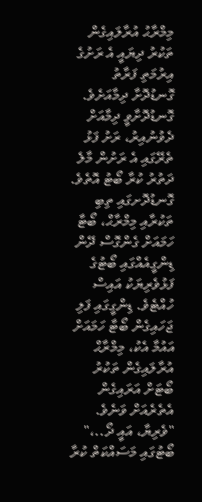މިމްރާޙު އުރާލައިގެން ތަކުރު ދިޔައީ އެ ރަށުގެ އިރުމަތި ފަރާތު ގޮނޑުދޮށާ ދިމާއަށެވެ. ގޮނޑުދޮށާވީ ދިމާއަށް ދެވުނުއިރު، ރަށު ފަޅު ތެރޭގައި އެ ރަށުން މާލެ ދަތުރު ކުރާ ބޯޓު އޮތެވެ. ގޮނޑުދޮށގައި ތިބި ތަކުރާއި މިމްރާޙް، ބޯޓާ ހަމައަށް ގެންގޮސް ދޭން ޑިންގީއެއްގައި ބޯޓުގެ ފަޅުވެރިޔަކު އައިސް ހުއްޓެވެ. ޑިންގީގައި ފަލި ޖަހައިގެން ބޯޓާ ހަމައަށް އައުމާ އެކު، މިމްރާޙް އުރާލައިގެން ތަކުރު ބޯޓަށް އަރައިގެން އެތެރެއަށް ވަނެވެ.
"ވެރިޔާ، އައީ ދޯ..،" ބޯޓުގައި މަސައްކަތް ކުރާ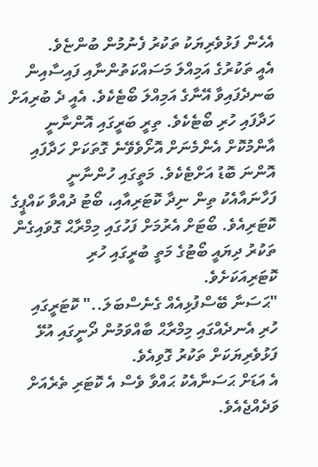އެހެން ފަޅުވެރިޔަކު ތަކުރު ފެނުމުން ބުންޏެވެ.
އެއީ ތަކުރުގެ އަމިއްލަ މަސައްކަތުންނާއި ފައިސާއިން ބަނދެފައިވާ އޭނާގެ އަމިއްލަ ބޯޓެކެވެ. އެއީ ދެ ބުރިއަށް ހަދާފައި ހުރި ބޯޓެކެވެ. ތިރީ ބަރީގައި އޮންނާނީ އާންމުކޮށް އެންމެނަށް އޮށޯވެވޭނެ ގޮތަކަށް ހަދާފައި އޮންނަ ބޮޑު އަށްޓެކެވެ. މަތީގައި ހުންނާނީ ފަހާނައާއެކު ތިން ނިދާ ކޮޓަރިއާއި، ބޯޓު ދުއްވާ ކައްޕީގެ ކޮޓަރިއެވެ. ބޯޓަށް އެރުމަށް ފަހުގައި މިމްރާޙް ގޮވައިގެން ތަކުރު ދިޔައީ ބޯޓުގެ މަތީ ބުރީގައި ހުރި ކޮޓަރިއަކަށެވެ.
"ޙަސަނާ ބޭސްފުޅިއެއް ގެނެސްބަލަ.." ކޮޓަރީގައި ހުރި އެނދެއްގައި މިމްރާޙް ބާއްވަމުން ދޯނީގައި އުޅޭ ފަޅުވެރިޔަކަށް ތަކުރު ގޮވިއެވެ.
އެ އަޑަށް ޙަސަނާއެކު ޙައްވާ ވެސް އެ ކޮޓަރި ތެރެއަށް ވަދެއްޖެއެވެ.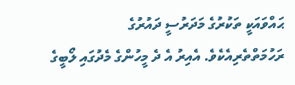ޙައްވައަކީ ތަކުރުގެ މަދަރުސީ ދައުރުގެ ރަހުމަތްތެރިއެކެވެ. އެއިރު އެ ދެ މީހުންގެ މެދުގައި ލޯބީގެ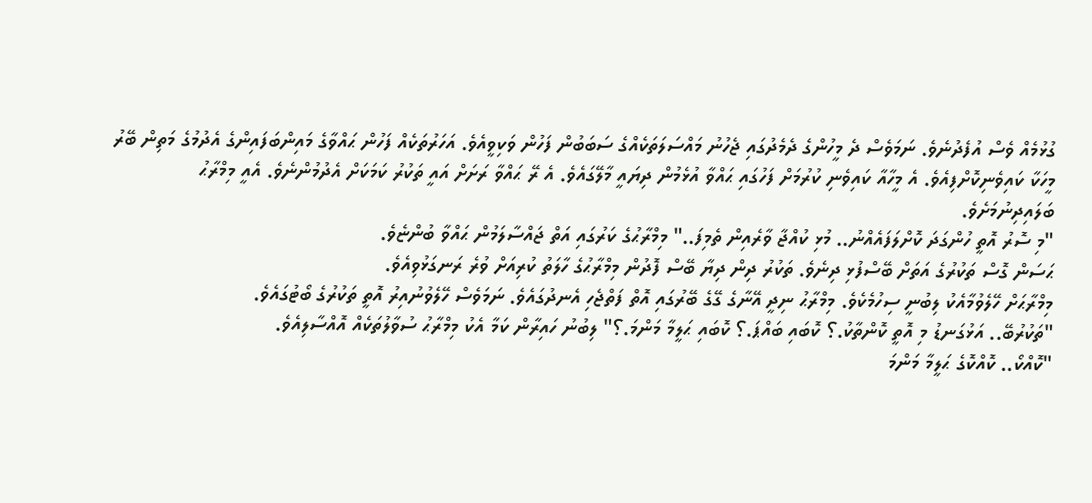ގުޅުމެއް ވެސް އުފެދުނެވެ. ނަމަވެސް ދެ މީހުންގެ ދެމެދުގައި ޖެހުނު މައްސަލަތަކެއްގެ ސަބަބުން ފަހުން ވަކިވީއެވެ. އަހަރުތަކެއް ފަހުން ޙައްވާގެ މައިންބަފައިންގެ އެދުމުގެ މަތިން ބޭރު މީހަކާ ކައިވެނިކޮށްފިއެވެ. އެ މީހާއާ ކައިވެނި ކުރުމަށް ފަހުގައި ޙައްވާ އުޅެމުން ދިޔައީ މާލޭގައެވެ. އެ ރޭ ޙައްވާ ރަށަށް އައީ ތަކުރު ކަމަކަށް އެދުމުންނެވެ. އެއީ މިމްރާޙު ބަލައިދިނުމަށެވެ.
"މި ސޮރު އޮތީ ހުންގަދަ ކޮށްލަފައެއްނު.. މުޅި ކުއްޖާ ވާރެއިން ތެމިފަ.." މިމްރާޙުގެ ކަރުގައި އަތް ޖައްސާލަމުން ޙައްވާ ބުންޏެވެ.
ޙަސަން ގޮސް ތަކުރުގެ އަތަށް ބޭސްފުޅި ދިނެވެ. ތަކުރު ދިން ދިޔާ ބޭސް ފޮދުން މިމްރާޙުގެ ހާލަތު ކުރިއަށް ވުރެ ރަނގަޅުވިއެވެ.
މިމްރާޙަށް ހޭލެވުމާއެކު ލިބުނީ ސިހުމެކެވެ. މިމްރާޙު ނިދީ އޭނާގެ ގޭގެ ބޭރުގައި އޮތް ފަތްޖެހި އެނދުގައެވެ. ނަމަވެސް ހޭލެވުނުއިރު އޮތީ ތަކުރުގެ ބޯޓުގައެވެ.
"ތަކުރުބޭ.. އަޅުގަނޑު މި އޮތީ ކޮންތާކު.؟ ކޮބައި ބައްޕަ.؟ ކޮބައި ޙަލީމާ މަންމަ.؟" ލިބުނު ހައިރާން ކަމާ އެކު މިމްރާޙު ސުވާލުތަކެއް އޮއްސާލިއެވެ.
"ކޮއްކޯ.. ކޮއްކޮގެ ޙަލީމާ މަންމަ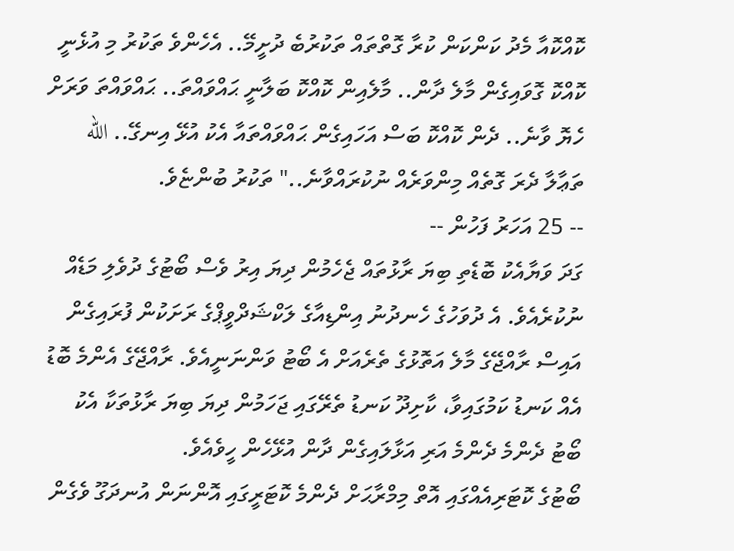ކޮއްކޮއާ މެދު ކަންކަން ކުރާ ގޮތްތައް ތަކުރުބެ ދުށީމޭ.. އެހެންވެ ތަކުރު މި އުޅެނީ ކޮއްކޮ ގޮވައިގެން މާލެ ދާން.. މާލެއިން ކޮއްކޮ ބަލާނީ ޙައްވައްތަ.. ޙައްވައްތަ ވަރަށް ހެޔޮ ވާނެ.. ދެން ކޮއްކޮ ބަސް އަހައިގެން ޙައްވައްތައާ އެކު އުޅޭ އިނގޭ.. الله ތަޢާލާ ދެރަ ގޮތެއް މިންވަރެއް ނުކުރައްވާނެ.." ތަކުރު ބުންޏެވެ.
-- 25 އަހަރު ފަހުން --
ގަދަ ވަޔާއެކު ބޮޑެތި ބިޔަ ރާޅުތައް ޖެހެމުން ދިޔަ އިރު ވެސް ބޯޓުގެ ދުވެލި މަޑެއް ނުކުރެއެވެ. އެ ދުވަހުގެ ހެނދުނު އިންޑިއާގެ ލަކްޝަދްވީޕްގެ ރަށަކުން ފުރައިގެން އައިސް ރާއްޖޭގެ މާލެ އަތޮޅުގެ ތެރެއަށް އެ ބޯޓު ވަންނަނީއެވެ. ރާއްޖޭގެ އެންމެ ބޮޑު އެއް ކަނޑު ކަމުގައިވާ، ކާށިދޫ ކަނޑު ތެރޭގައި ޖަހަމުން ދިޔަ ބިޔަ ރާޅުތަކާ އެކު ބޯޓު ދެންމެ ދެންމެ އަރި އަޅާލައިގެން ދާން އުޅޭހެން ހީވެއެވެ.
ބޯޓުގެ ކޮޓަރިއެއްގައި އޮތް މިމްރާޙަށް ދެންމެ ކޮޓަރީގައި އޮންނަން އުނދަގޫ ވެގެން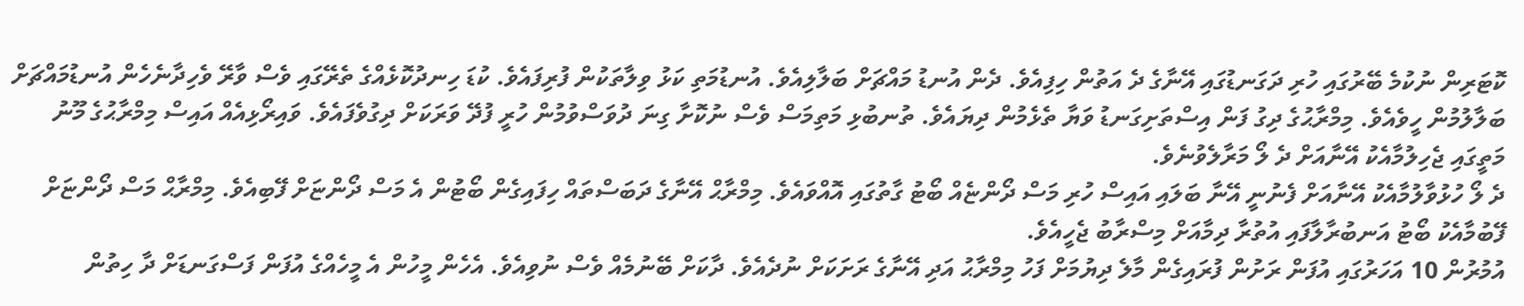ކޮޓަރިން ނުކުމެ ބޭރުގައި ހުރި ދަގަނޑުގައި އޭނާގެ ދެ އަތުން ހިފިއެވެ. ދެން އުނޑު މައްޗަށް ބަލާލިއެވެ. އުނޑުމަތި ކަޅު ވިލާތަކުން ފުރިފައެވެ. ކުޑަ ހިނދުކޮޅެއްގެ ތެރޭގައި ވެސް ވާރޭ ވެހިދާނެހެން އުނޑުމައްޗަށް ބަލާލުމުން ހީވެއެވެ. މިމްރާޙުގެ ދިގު ފަން އިސްތަށިގަނޑު ވަޔާ ތެޅެމުން ދިޔައެވެ. ތުނބުޅި މަތިމަސް ވެސް ނުކޮށާ ގިނަ ދުވަސްވުމުން ހުރީ ފުދޭ ވަރަކަށް ދިގުވެފައެވެ. ވައިރޯޅިއެއް އައިސް މިމްރާޙުގެ މޫނު މަތީގައި ޖެހިލުމާއެކު އޭނާއަށް ދެ ލޯ މަރާލެވުނެވެ.
ދެ ލޯ ހުޅުވާލުމާއެކު އޭނާއަށް ފެނުނީ އޭނާ ބަލައި އައިސް ހުރި މަސް ދޯންޏެއް ބޯޓު ގާތުގައި އޮއްވައެވެ. މިމްރާޙް އޭނާގެ ދަބަސްތައް ހިފައިގެން ބޯޓުން އެ މަސް ދޯންޏަށް ފޭބިއެވެ. މިމްރާޙް މަސް ދޯންޏަށް ފޭބުމާއެކު ބޯޓު އަނބުރާލާފައި އުތުރާ ދިމާއަށް މިސްރާބު ޖެހީއެވެ.
އުމުރުން 10 އަހަރުގައި އުފަން ރަށުން ފުރައިގެން މާލެ ދިޔުމަށް ފަހު މިމްރާޙު އަދި އޭނާގެ ރަށަކަށް ނުދެއެވެ. ދާކަށް ބޭނުމެއް ވެސް ނުވިއެވެ. އެހެން މީހުން އެ މީހެއްގެ އުފަން ފަސްގަނޑަށް ދާ ހިތުން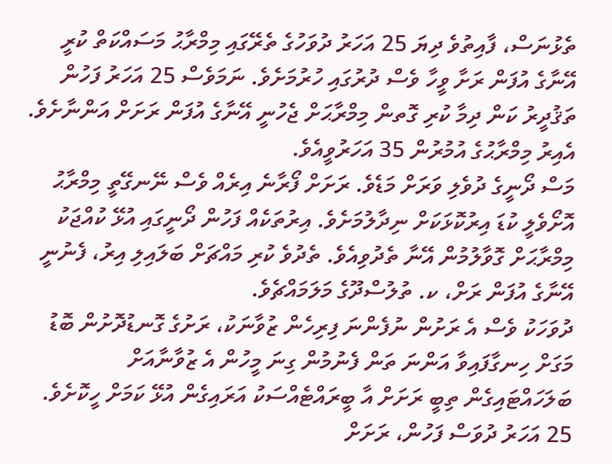ތެޅުނަސް، ފާއިތުވެ ދިޔަ 25 އަހަރު ދުވަހުގެ ތެރޭގައި މިމްރާޙު މަސައްކަތް ކުރީ އޭނާގެ އުފަން ރަށާ ވީހާ ވެސް ދުރުގައި ހުރުމަށެވެ. ނަމަވެސް 25 އަހަރު ފަހުން ތަޤުދީރު ކަން ދިމާ ކުރި ގޮތން މިމްރާޙަށް ޖެހުނީ އޭނާގެ އުފަން ރަށަށް އަންނާށެވެ. އެއިރު މިމްރާޙުގެ އުމުރުން 35 އަހަރުވީއެވެ.
މަސް ދޯނީގެ ދުވެލި ވަރަށް މަޑެވެ. ރަށަށް ފޯރާނެ އިރެއް ވެސް ނޭނގޭތީ މިމްރާޙު އޮށޯވެލީ ކުޑަ އިރުކޮޅަކަށް ނިދާލުމަށެވެ. އިރުތަކެއް ފަހުން ދޯނީގައި އުޅޭ ކުއްޖަކު މިމްރާޙަށް ގޮވާލުމުން އޭނާ ތެދުވިއެވެ. ތެދުވެ ކުރި މައްޗަށް ބަލައިލި އިރު، ފެނުނީ އޭނާގެ އުފަން ރަށް، ކ. ތުލުސްދޫގެ މަލަމައްޗެވެ.
ދުވަހަކު ވެސް އެ ރަށުން ނުފެންނަ ފިރިހެން ޒުވާނަކު، ރަށުގެ ގޮނޑުދޮށުން ބޮޑު މަގަށް ހިނގާފައިވާ އަންނަ ތަން ފެނުމުން ގިނަ މީހުން އެ ޒުވާނާއަށް ބަލަހައްޓައިގެން ތިބީ ރަށަށް އާ ބީރައްޓެއްސަކު އަރައިގެން އުޅޭ ކަމަށް ހީކޮށެވެ. 25 އަހަރު ދުވަސް ފަހުން، ރަށަށް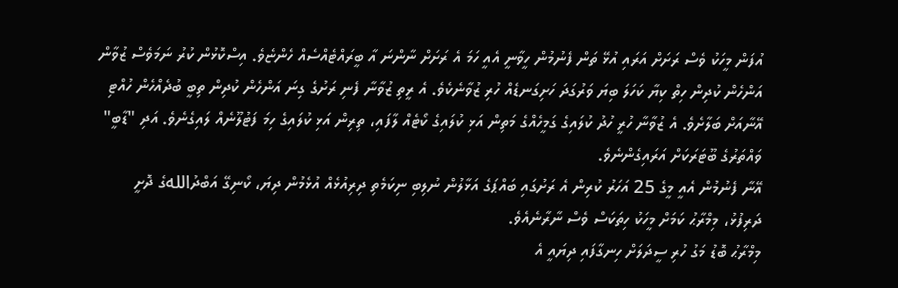އުފަން މީހަކު ވެސް ރަށަށް އަރައި އުޅޭ ތަން ފެނުމުން ހީވާނީ އެއީ ހަމަ އެ ރަށަށް ނާންނަ އާ ބީރައްޓެއްސެއް ހެންޏެވެ. އިސްކޮޅުން ކުރު ނަމަވެސް ޒުވާން އަންހެން ކުދިން ހިތް ކިޔާ ކަހަލަ ބިޔަ ވަރުގަދަ ހަށިގަނޑެއް ހުރި ޒުވާނެކެވެ. އެ ރީތި ޒުވާނާ ފެނި ރަށުގެ ގިނަ އަންހެން ކުދިން ތިބީ ބުދެއްހެން ހުއްޓި އޭނާއަށް ބަލާށެވެ. އެ ޒުވާނާ ހުރީ ހުދު ކުލައިގެ ގަމީހެއްގެ މަތިން އަޅި ކުލައިގެ ކޯޓެއް ލާފައި، ތިރިން އަޅި ކުލައިގެ ހިމަ ފަޓުލޫނެއް ލައިގެނެވެ. އަދި "ޑާބީ" ވައްތަރުގެ ބޫޓަރަކަށް އަރައިގެންނެވެ.
އޭނާ ފެނުމުން އެއީ މީގެ 25 އަހަރު ކުރިން އެ ރަށުގައި ބައްޕަގެ އަޅާލުން ނުލިބި ނިކަމެތި ދިރިއުޅެއް އުޅެމުން ދިޔަ، ކޯނިގޭ އަބްދުاللهގެ ދޮށީ ދަރިފުޅު، މިމްރާޙު ކަމަށް މީހަކު ހިތަކަސް ވެސް ނާރާނެއެވެ.
މިމްރާޙު ބޮޑު މަގު ހުރި ސީދަލަށް ހިނގާފައި ދިޔައީ އެ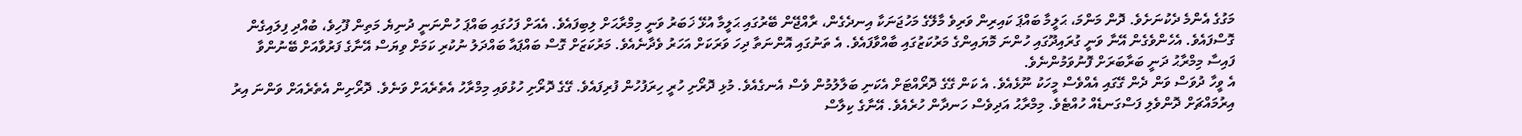މަގުގެ އެންމެ ދެކުނަށެވެ. ދޮން މަންމަ، ޙަލީމާ ބައްޕަ ކައިރިން ވަރިވެ މާލޭގެ މަހުޖަނަކާ އިނދެގެން، ރާއްޖޭން ބޭރުގައި ޙަލީމާ އުޅޭ ޚަބަރު ވަނީ މިމްރާޙަށް ލިބިފައެވެ. އެއަށް ފަހުގައި ބައްޕަ ހުންނަނީ ދުނިޔެ މަތިން ފޫހިވެ، ބުއްދި ފިލައިގެން ގޮސްފައެވެ. އެހެންވެގެން އޭނާ ވަނީ ގުރައިދޫގައި ހުންނަ މޮޔައިންގެ މަރުކަޒުގައި ބާއްވާފައެވެ. އެ ތަނުގައި އޮންނަތާ ދިހަ ވަރަކަށް އަހަރު ވެދާނެއެވެ. މަރުކަޒަށް ގޮސް ބައްޕައާ ބައްދަލު ނުކުރި ކަމަށް ވިޔަސް އޭނާގެ ފަރުވާއަށް ބޭނުންވާ ފައިސާ މިމްރާޙު ދަނީ ބަރާބަރަށް ފޮނުވަމުންނެވެ.
އެ ވީހާ ދުވަސް ވަން ދެން ގޭގައި އެއްވެސް މީހަކު ނޫޅެއެވެ. އެ ކަން ގޭގެ ދޮރޯއްޓަށް އެކަނި ބަލާލުމުން ވެސް އެނގެއެވެ. މުޅި ދޮރޯށި ހުރީ ހިރަފުހުން ފުރިފައެވެ. ގޭގެ ދޮރޯށި ހުޅުވައި މިމްރާހު އެތެރެއަށް ވަނެވެ. ދޮރޯށިން އެތެރެއަށް ވަންނަ އިރު އިރުމައްޗަށް ދޮންވެލި ފަސްގަނޑެއް ހުއްޓެވެ. މިމްރާޙު އަދިވެސް ހަނދާން ހުރެއެވެ. އޭނާގެ ކިލާސް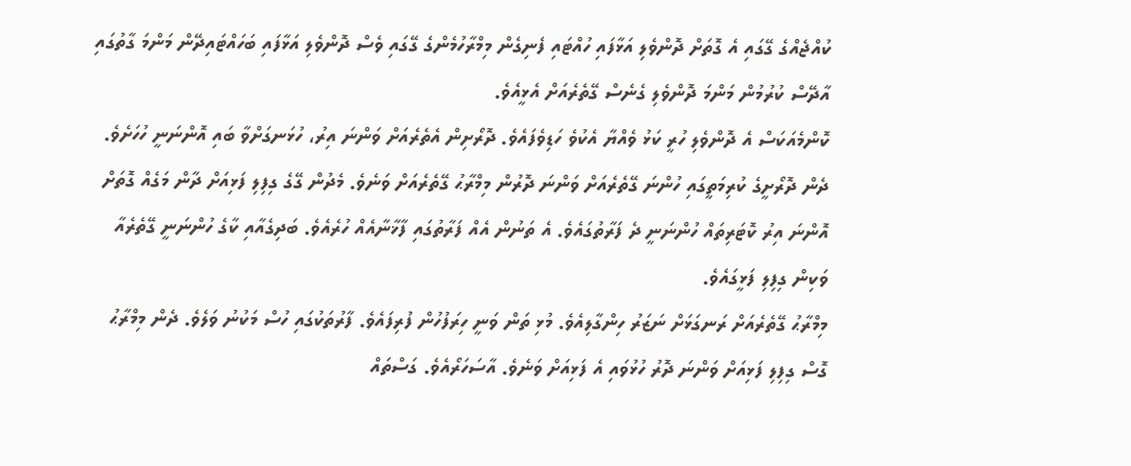ކުއްޖެއްގެ ގޭގައި އެ ގޮތަށް ދޮންވެލި އަޅާފައި ހުއްޓައި ފެނިގެން މިމްރާހުމެންގެ ގޭގައި ވެސް ދޮންވެލި އަޅާފައި ބަހައްޓައިދޭން މަންމަ ގާތުގައި އާދޭސް ކުރުމުން މަންމަ ދޮންވެލި ގެނެސް ގޭތެރެއަށް އެޅީއެވެ.
ކޮންމެއަކަސް އެ ދޮންވެލި ހުރީ ކަޅު ވެއްޔާ އެކުވެ ހަޑިވެފައެވެ. ދޮރޯށިން އެތެރެއަށް ވަންނަ އިރު، ހުޅަނގަށްވާ ބައި އޮންނަނީ ހުހަށެވެ. ދެން ދޮރޯށީގެ ކުރިމަތީގައި ހުންނަ ގޭތެރެއަށް ވަންނަ ދޮރުން މިމްރާޙު ގޭތެރެއަށް ވަނެވެ. މެދުން ގޭގެ ގިފިލި ފަޅިއަށް ދާން މަގެއް ގޮތަށް އޮންނަ އިރު ކޮޓަރިތައް ހުންނަނީ ދެ ފަރާތުގައެވެ. އެ ތަނުން އެއް ފަރާތުގައި ފާޚާނާއެއް ހުރެއެވެ. ބަދިގެއާއި ކާގެ ހުންނަނީ ގޭތެރެއާ ވަކިން ގިފިލި ފަޅީގައެވެ.
މިމްރާޙު ގޭތެރެއަށް ރަނގަޅަށް ނަޒަރު ހިންގާލިއެވެ. މުޅި ތަން ވަނީ ހިރަފުހުން ފުރިފައެވެ. ފާރުތަކުގައި ހުސް މަކުނު ވަލެވެ. ދެން މިމްރާޙު ގޮސް ގިފިލި ފަޅިއަށް ވަންނަ ދޮރު ހުޅުވައި އެ ފަޅިއަށް ވަނެވެ. އާސަހަރޯއެވެ. ގަސްތައް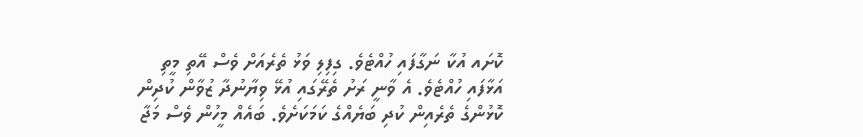ކޮށައ އުކާ ނަގާފައި ހުއްޓެވެ. ގިފިލި ވަޅު ތެރެއަށް ވެސް އޭތި މީތި އަޅާފައި ހުއްޓެވެ. އެ ވާނީ ރަށު ތެރޭގައި އުޅޭ ވިޔާނުދާ ޒުވާން ކުދިން ކޮޅުންގެ ތެރެއިން ކުދި ބަޔެއްގެ ކަމަކަށެވެ. ބައެއް މީހުން ވެސް މަޖާ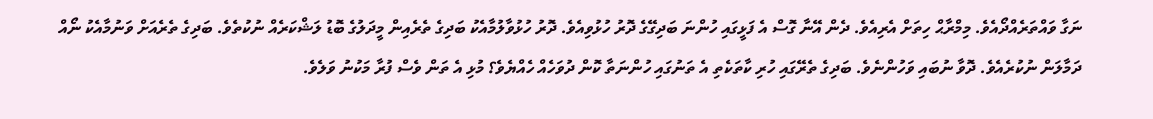ނަގާ ވައްތަރެއްދޯއެވެ. މިމްރާޙް ހިތަށް އެރިއެވެ. ދެން އޭނާ ގޮސް އެ ފަޅީގައި ހުންނަ ބަދިގޭގެ ދޮރު ހުޅުވިއެވެ. ދޮރު ހުޅުވާލުމާއެކު ބަދިގެ ތެރެއިން މީދަލުގެ ބޮޑު ލަޝްކަރެއް ނުކުތެވެ. ބަދިގެ ތެރެއަށް ވަނުމާއެކު ނޯއް ދަމާލަން ނުކުރެއެވެ. ދޮވާ ނުބައި ވަހުންނެވެ. ބަދިގެ ތެރޭގައި ހުރި ކާތަކެތި އެ ތަނުގައި ހުންނަތާ ކޮން ދުވަހެއް ހެއްޔެވެ؟ މުޅި އެ ތަން ވެސް ފުރާ މަކުނު ވަލެވެ.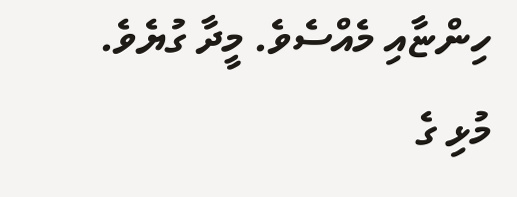ހިންޏާއި މެއްސެވެ. މީދާ ގުޔެވެ. މުޅި ގެ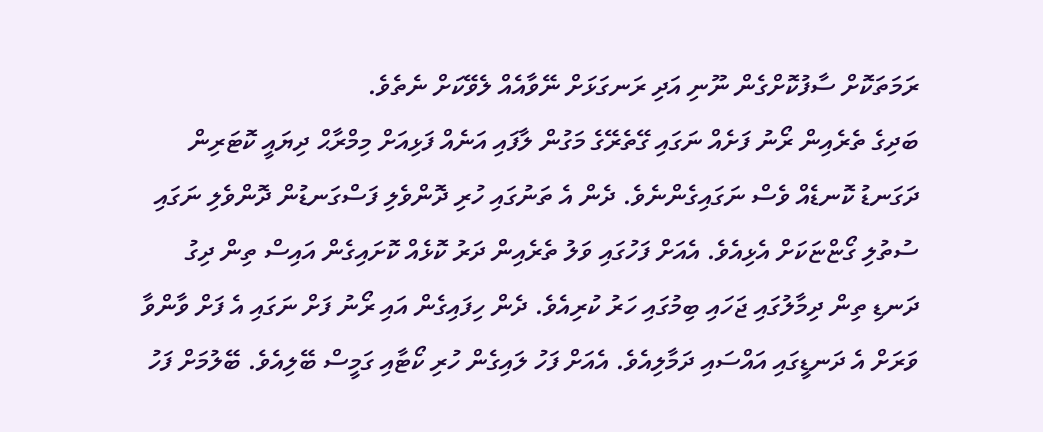ރަމަތަކޮށް ސާފުކޮށްގެން ނޫނި އަދި ރަނގަޅަށް ނޭވާއެއް ލެވޭކަށް ނެތެވެ.
ބަދިގެ ތެރެއިން ރޯނު ފަށެއް ނަގައި ގޭތެރޭގެ މަގުން ލާފައި އަނެއް ފަޅިއަށް މިމްރާޙް ދިޔައީ ކޮޓަރިން ދަގަނޑު ކޮނޑެއް ވެސް ނަގައިގެންނެވެ. ދެން އެ ތަނުގައި ހުރި ދޮންވެލި ފަސްގަނޑުން ދޮންވެލި ނަގައި ސުތުލި ގޯޏްޏަކަށް އެޅިއެވެ. އެއަށް ފަހުގައި ވަލު ތެރެއިން ދަރު ކޮޅެއް ކޮށައިގެން އައިސް ތިން ދިގު ދަނޑި ތިން ދިމާލުގައި ޖަހައި ބިމުގައި ހަރު ކުރިއެވެ. ދެން ހިފައިގެން އައި ރޯނު ފަށް ނަގައި އެ ފަށް ވާންވާ ވަރަށް އެ ދަނޑީގައި އައްސައި ދަމާލިއެވެ. އެއަށް ފަހު ލައިގެން ހުރި ކޯޓާއި ގަމީސް ބޭލިއެވެ. ބޭލުމަށް ފަހު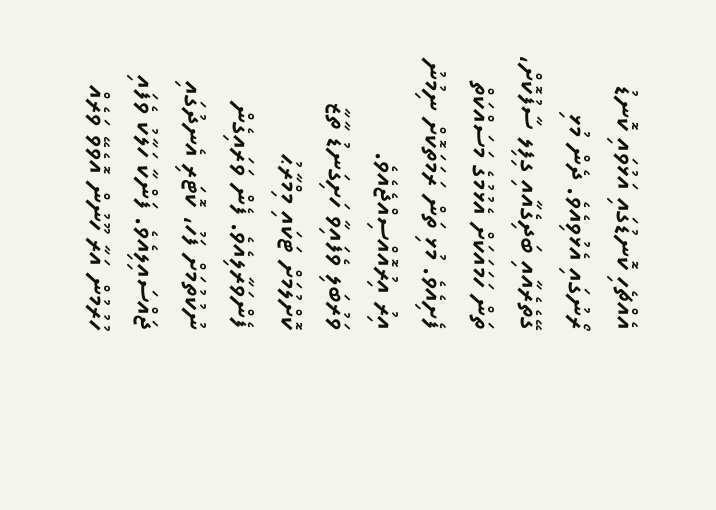އެއްޗެހި ކޮނޑުގައި އަޅުވައި ކޮނޑު ރޯނުގައި އެޅުވިއެވެ. ދެން މުޅި ގޭތެރެއާއި ބަދިގެއާއި ގިފިލ ސާފުކޮށް، ތަން ހަމައަކަށް އެޅުމުގެ މަސައްކަތް ފެށިއެވެ. މުޅި ތަން ރަމަތަކޮށް ނިމުނު އިރު އިރުއޮއްސިއްޖެއެވެ.
ވަރުބަލި ވެފައިވާ ހަށިގަނޑު ތާޒާ ކޮށްލުމަށް ޓަކައި މިމްރާޙު ފެންވަރާލިއެވެ. ފެން ވަރައިގެން ނުކުތުމަށް ފަހު، ކޮޓަރި އެނދުގައި ޖައްސައިލިއެވެ. ފަންކާ ހަލާކު ވެފައި ހުރުމުން އަރާ ހޫނުން އޮވެވޭ ވަރެއް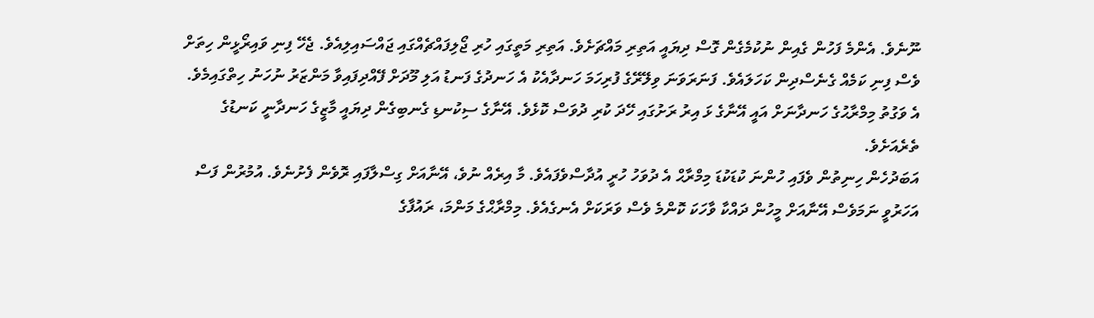ނޫނެވެ. އެންމެ ފަހުން ގެއިން ނުކުމެގެން ގޮސް ދިޔައީ އަތިރި މައްޗަށެވެ. އަތިރި މަތީގައި ހުރި ޖޯލިފައްޗެއްގައި ޖައްސައިލިއެވެ. ޖެހޭ ފިނި ވައިރޯޅީން ހިތަށް ވެސް ފިނި ކަމެއް ގެނެސްދިން ކަހަލައެވެ. ފަނަރަވަނަ ވިލޭރޭގެ ފުރިހަމަ ހަނދާއެކު އެ ހަނދުގެ ފަނޑު އަލި މޫދަށް ފޭއްދިފައިވާ މަންޒަރު ނުހަނު ހިތްގައިމެވެ. އެ ވަގުތު މިމްރާޙުގެ ހަނދާނަށް އައީ އޭނާގެ ޅަ އިރު ރަށުގައި ހޭދަ ކުރި ދުވަސް ކޮޅެވެ. އޭނާގެ ސިކުނޑި ގެނބިގެން ދިޔައީ މާޒީގެ ހަނދާނީ ކަނޑުގެ ތެރެއަށެވެ.
އަބަދުހެން ހިނިތުން ވެފައި ހުންނަ ކުޑަކުޑަ މިމްރާޙް އެ ދުވަހު ހުރީ އުދާސްވެފައެވެ. މާ އިރެއް ނުވެ، އޭނާއަށް ގިސްލާފައި ރޮވެން ފެށުނެވެ. އުމުރުން ފަސް އަހަރުވީ ނަމަވެސް އޭނާއަށް މީހުން ދައްކާ ވާހަކަ ކޮންމެ ވެސް ވަރަކަށް އެނގެއެވެ. މިމްރާޙްގެ މަންމަ، ރައުފާގެ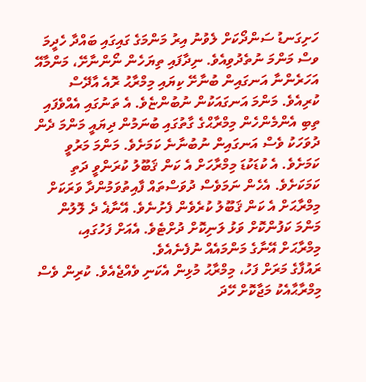ހަށިގަނޑު ސަންދޯކަށް ލެވުނު އިރު މަންމަގެ ގައިގައި ބައްދާ ހެދީމަ ވސް މަންމަ ނުތެދުވިއެވެ. ނިދާފައި ތިޔަހެން ނޯންނާށޭ، މަންމާއޭ އަހަރެންނާ އަނގައިން ބުނާށޭ ކިޔައި މިމްރާޙު ރޮއެ އާދޭސް ކުރިއެވެ. މަންމަ އަނގައަކުން ނުބުންޏެވެ. އެ ތަނުގައި އެއްވެފައި ތިބި އެންމެންހެން މިމްރާޙްގެ ގާތުގައި ބުނަމުން ދިޔައީ މަންމަ ދެން ދުވަހަކު ވެސް އަނގައިން ނުބުނާނެ ކަމަށެވެ. މަންމަ މަރުވީ ކަމަށެވެ. އެ ކުޑަކުޑަ މިމްރާހަށް އެ ކަން ޤަބޫލު ކުރަންވީ ދަތި ކަމަކަށެވެ. އެހެން ނަމަވެސް ދުވަސްތައް ފާއިތުވަމުންދާ ވަރަކަށް މިމްރާޙަށް އެ ކަން ޤަބޫލު ކުރެވެން ފެށުނެވެ. އޭނާޣެ ދެ ލޮލުން މަންމަ ކަފުންކޮށް ވަޅު ލަނިކޮށް ދުށްޓެވެ. އެއަށް ފަހުގައި، މިމްރާޙަށް އޭނާގެ މަންމައެއް ނުފެނެއެވެ.
ރައުފާގެ މަރަށް ފަހު، މިމްރާޙު މުޅިން އެކަނި ވެއްޖެއެވެ. ކުރިން ވެސް މިމްރާޙާއެކު މަޖާކޮށް ހޭދަ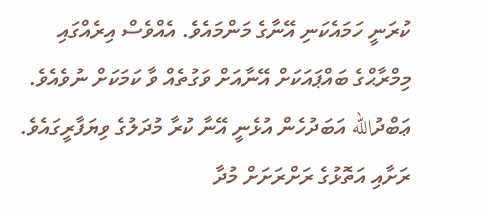ކުރަނީ ހަމައެކަނި އޭނާގެ މަންމައެވެ. އެއްވެސް އިރެއްގައި މިމްރާޙްގެ ބައްޕައަކަށް އޭނާއަށް ވަގުތެއް ވާ ކަމަކަށް ނުވެއެވެ. ޢަބްދުالله އަބަދުހެން އުޅެނީ އޭނާ ކުރާ މުދަލުގެ ވިޔަފާރީގައެވެ. ރަށާއި އަތޮޅުގެ ރަށްރަށަށް މުދާ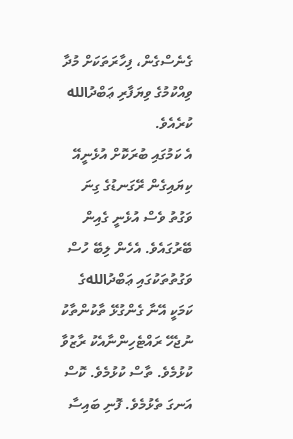ގެނެސްގެން، ފިހާރަތަކަށް މުދާ ވިއްކުމުގެ ވިޔަފާރި ޢަބްދުالله ކުރެއެވެ.
އެ ކަމުގައި ބުރަކޮށް އުޅެނީއޭ ކިޔައިގެން ރޭގަނޑުގެ ގިނަ ވަގުތު ވެސް އުޅެނީ ގެއިން ބޭރުގައެވެ. އެހެން ލިބޭ ހުސް ވަގުތުތަކުގައި ޢަބްދުاللهގެ ކަމަކީ އޭނާ ގެންގުޅޭ ތާކުންތާކު ނުޖެހޭ ރައްޓެހިންނާއެކު ރާޒުވާ ކުޅުމެވެ. ތާސް ކުޅުމެވެ. ކޮސް އަނގަ ތެޅުމެވެ. ފޮނި ބައިސާ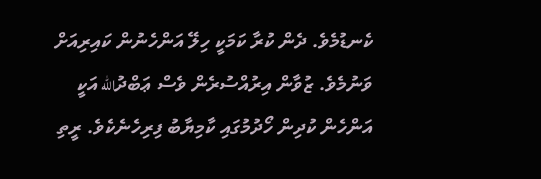ކެނޑުމެވެ. ދެން ކުރާ ކަމަކީ ހިލޭ އަންހެނުން ކައިރިއަށް ވަނުމެވެ. ޒުވާން އިރުއްސުރެން ވެސް ޢަބްދުالله އަކީ އަންހެން ކުދިން ހޯދުމުގައި ކާމިޔާބު ފިރިހެނެކެވެ. ރީތި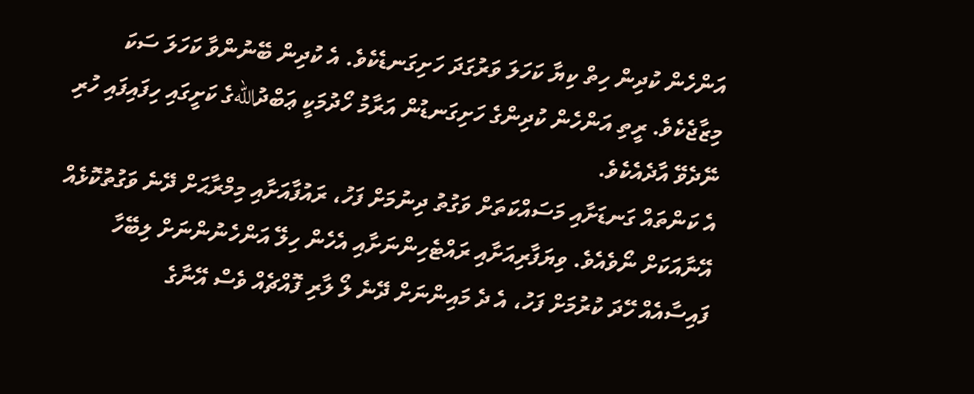އަންހެން ކުދިން ހިތް ކިޔާ ކަހަލަ ވަރުގަދަ ހަށިގަނޑެކެވެ. އެ ކުދިން ބޭނުންވާ ކަހަލަ ސަކަ މިޒާޖެކެވެ. ރީތި އަންހެން ކުދިންގެ ހަށިގަނޑުން އަރާމު ހޯދުމަކީ ޢަބްދުاللهގެ ކަށީގައި ހިފައިފައި ހުރި ނޭދެވޭ އާދެއެކެވެ.
އެ ކަންތައް ގަނޑަށާއި މަސައްކަތަށް ވަގުތު ދިނުމަށް ފަހު، ރައުފާއަށާއި މިމްރާޙަށް ދޭނެ ވަގުތުކޮޅެއް އޭނާއަކަށް ނޯވެއެވެ. ވިޔަފާރިއަށާއި ރައްޓެހިންނަށާއި އެހެން ހިލޭ އަންހެނުންނަށް ލިބޭހާ ފައިސާއެއް ހޭދަ ކުރުމަށް ފަހު، އެ ދެ މައިންނަށް ދޭނެ ލޯ ލާރި ފޮއްޗެއް ވެސް އޭނާގެ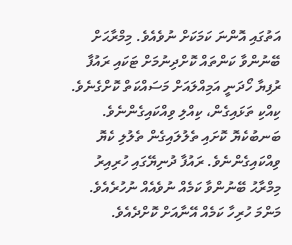އަތުގައި އޮންނަ ކަމަކަށް ނުވެއެވެ. މިމްރާޙަށް ބޭނުންވާ ކަންތައް ކޮށްދިނުމަށް ޓަކައި ރައުފާ ރުފިޔާ ހޯދަނީ އަމިއްލައަށް މަސައްކަތް ކޮށްގެނެވެ. ކިއްކި ތަޅައިގެން، ކިއްލި ވިއްކައިގެންނެވެ. ބަނބުކެޔޮ ކޮށައި ތެލުލައިގެން ތެލުލި ކެޔޮ ވިއްކައިގެންނެވެ. ރައުފާ ދުނިޔޭގައި ހުރިއިރު މިމްރާޙު ބޭނުންވާ ކަމެއް ނުވެއެއް ނުހުރެއެވެ. މަންމަ ހުރިހާ ކަމެއް އޭނާއަށް ކޮށްދެއެވެ.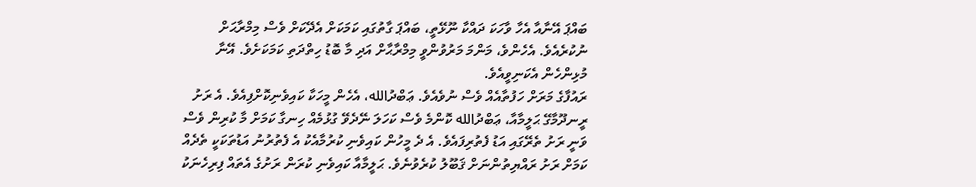ބައްޕަ އޭނާއާ އެހާ ވާހަކަ ދައްކާ ނޫޅޭތީ، ބައްޕަ ގާތުގައި ކަމަކަށް އެދޭކަށް ވެސް މިމްރާޙަށް ނުކުރެއެވެ. އެހެންވެ، މަންމަ މަރުވުންވީ މިމްރާޙާށް އަދި މާ ބޮޑު ހިތްދަތި ކަމަކަށެވެ. އޭނާ މުޅިންހެން އެކަނިވީއެވެ.
ރައުފާގެ މަރަށް ހަފުތާއެއް ވެސް ނުވެއެވެ. ޢަބްދުالله، އެހެން މީހަކާ ކައިވެނިކޮށްފިއެވެ. އެ ރަށު ރީނދޫމާގޭ ޙަލީމާއާ، ޢަބްދުالله ކޮންމެ ވެސް ކަހަލަ ނޭދެވޭ ގުޅުމެއް ހިނގާ ކަމަށް މާ ކުރިން ވެސް ވަނީ ރަށު ތެރޭގައި އަޑު ފެތުރިފައެވެ. އެ ދެ މީހުން ކައިވެނި ކުރުމާއެކު އެ ފެތުރުނު އަޑުތަކަކީ ތެދެއް ކަމަށް ރަށު ރައްޔިތުންނަށް ޤަބޫލު ކުރެވުނެވެ. ޙަލީމާއާ ކައިވެނި ކުރަން ރަށުގެ އެތައް ފިރިހެނަކު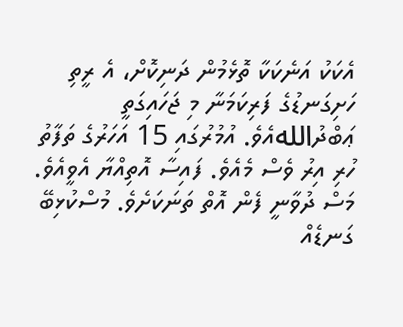އެކަކު އަނެކަކާ ތޮޅެމުން ދަނިކޮށް، އެ ރީތި ހަށިގަނޑުގެ ފަރިކަމަނާ މި ޖަހައިގަތީ ޢަބްދުاللهއެވެ. އުމުރުގައި 15 އަހަރުގެ ތަފާތު ހުރި އިރު ވެސް މެއެވެ. ފައިސާ އޮތިއްޔާ އެވީއެވެ. މަސް ދުވާނީ ފެން އޮތް ތަނަކަށެވެ. މުސްކުޅިބޭ ގަނޑެއް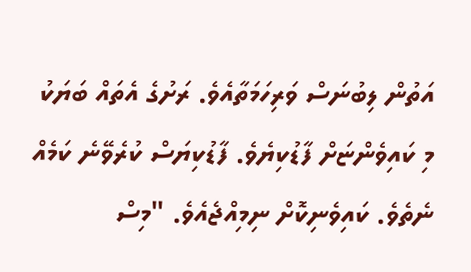އަތުން ލިބުނަސް ވަރިހަމަތާއެވެ. ރަށުގެ އެތައް ބަޔަކު މި ކައިވެންޏަށް ފާޑުކިޔެވެ. ފާޑުކިޔަސް ކުރެވޭނެ ކަމެއް ނެތެވެ. ކައިވެނިކޮށް ނިމިއްޖެއެވެ. "މިސް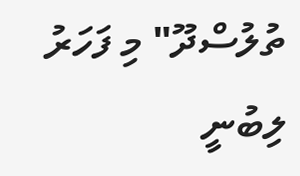ތުލުސްދޫ" މި ފަހަރު ލިބުނީ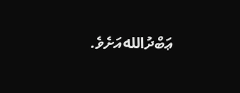ޢަބްދުاللهއަށެވެ.